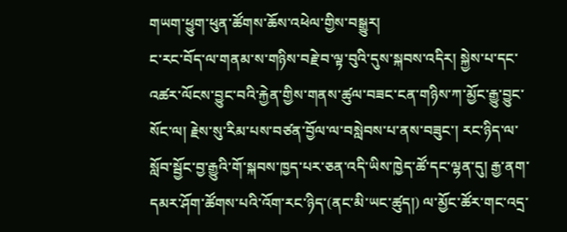གཡག་ཕྱུག་ཕུན་ཚོགས་ཆོས་འཕེལ་གྱིས་བསྒྱུར།
ང་རང་བོད་ལ་གནམ་ས་གཉིས་བརྗེ་བ་ལྟ་བུའི་དུས་སྐབས་འདིར། སྐྱེས་པ་དང་འཚར་ལོངས་བྱུང་བའི་རྐྱེན་གྱིས་གནས་ཚུལ་བཟང་ངན་གཉིས་ཀ་མྱོང་རྒྱུ་བྱུང་སོང་ལ། རྗེས་སུ་རིམ་པས་བཙན་བྱོལ་ལ་བསླེབས་པ་ནས་བཟུང་། རང་ཉིད་ལ་སློབ་སྦྱོང་བྱ་རྒྱུའི་གོ་སྐབས་ཁྱད་པར་ཅན་འདི་ཡིས་ཁྱེད་ཚོ་དང་ལྷན་དུ། རྒྱ་ནག་དམར་ཤོག་ཚོགས་པའི་འོག་རང་ཉིད་(ནང་མི་ཡང་ཚུད།) ལ་མྱོང་ཚོར་གང་འདྲ་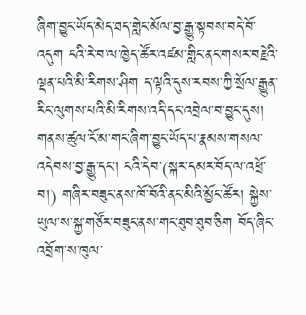ཞིག་བྱུང་ཡོད་མེད་ཐད་གླེང་མོལ་བྱ་རྒྱུ་སྟབས་བདེ་བོ་འདུག ངའི་རེ་བ་ལ་ཁྱེད་ཚོར་འཛམ་གླིང་ནང་གསར་བརྗེའི་ལྡན་པའི་མི་རིགས་ཤིག ད་ལྟའི་དུས་རབས་ཀྱི་སྲོལ་རྒྱུན་རིང་ལུགས་པའི་མི་རིགས་འདི་དང་འབྲེལ་བ་བྱུང་དུས། གནས་ཚུལ་ངོ་མ་གང་ཞིག་བྱུང་ཡོད་པ་རྣམས་གསལ་འདེབས་བྱ་རྒྱུ་དང་། ངའི་དེབ་(སྐར་དམར་བོད་ལ་འཕྲོ་བ།) གཞིར་བཟུང་ནས་ཁོ་བོའི་ནང་མིའི་མྱོང་ཚོར། སྐྱེས་ཡུལ་ས་སྐྱ་གཙོར་བཟུང་ནས་གང་ཐུབ་ཐུབ་ཅིག བོད་ཞིང་འབྲོག་ས་ཁུལ་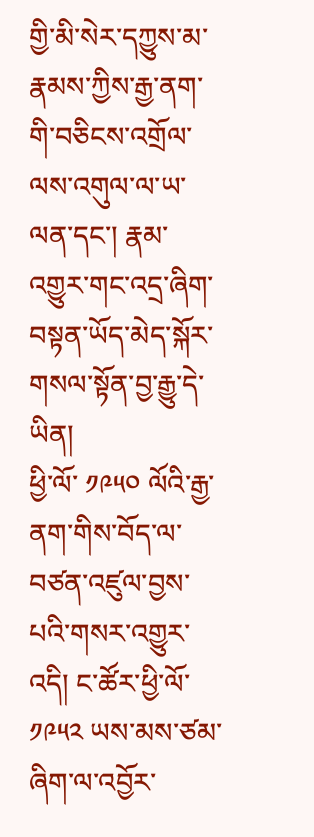གྱི་མི་སེར་དཀྱུས་མ་རྣམས་ཀྱིས་རྒྱ་ནག་གི་བཅིངས་འགྲོལ་ལས་འགུལ་ལ་ཡ་ལན་དང་། རྣམ་འགྱུར་གང་འདྲ་ཞིག་བསྟན་ཡོད་མེད་སྐོར་གསལ་སྟོན་བྱ་རྒྱུ་དེ་ཡིན།
ཕྱི་ལོ་ ༡༩༥༠ ལོའི་རྒྱ་ནག་གིས་བོད་ལ་བཙན་འཛུལ་བྱས་པའི་གསར་འགྱུར་འདི། ང་ཚོར་ཕྱི་ལོ་ ༡༩༥༢ ཡས་མས་ཙམ་ཞིག་ལ་འབྱོར་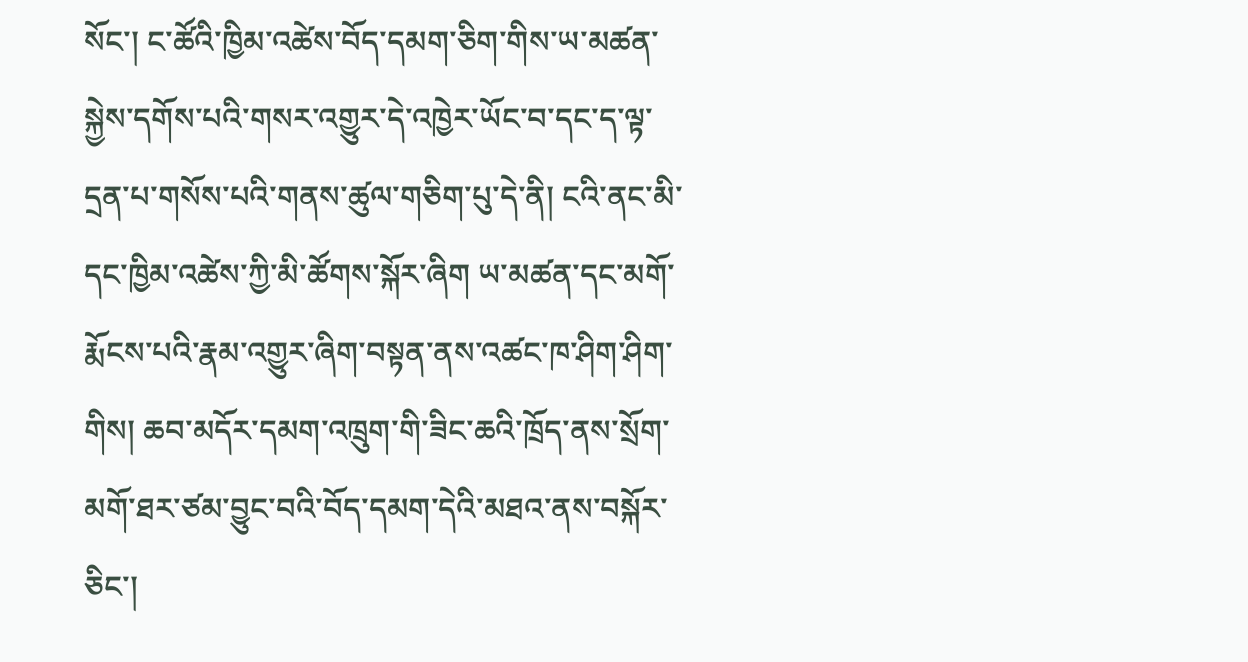སོང་། ང་ཚོའི་ཁྱིམ་འཚེས་བོད་དམག་ཅིག་གིས་ཡ་མཚན་སྐྱེས་དགོས་པའི་གསར་འགྱུར་དེ་འཁྱེར་ཡོང་བ་དང་ད་ལྟ་དྲན་པ་གསོས་པའི་གནས་ཚུལ་གཅིག་པུ་དེ་ནི། ངའི་ནང་མི་དང་ཁྱིམ་འཚེས་ཀྱི་མི་ཚོགས་སྐོར་ཞིག ཡ་མཚན་དང་མགོ་རྨོངས་པའི་རྣམ་འགྱུར་ཞིག་བསྟན་ནས་འཚང་ཁ་ཤིག་ཤིག་གིས། ཆབ་མདོར་དམག་འཁྲུག་གི་ཟིང་ཆའི་ཁྲོད་ནས་སྲོག་མགོ་ཐར་ཙམ་བྱུང་བའི་བོད་དམག་དེའི་མཐའ་ནས་བསྐོར་ཅིང་།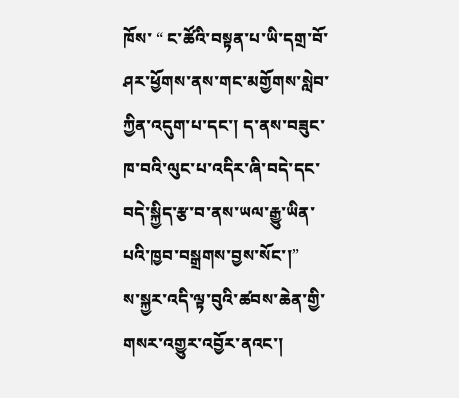ཁོས་ “ ང་ཚོའི་བསྟན་པ་ཡི་དགྲ་བོ་ཤར་ཕྱོགས་ནས་གང་མགྱོགས་སླེབ་ཀྱིན་འདུག་པ་དང་། ད་ནས་བཟུང་ཁ་བའི་ལུང་པ་འདིར་ཞི་བདེ་དང་བདེ་སྐྱིད་རྩ་བ་ནས་ཡལ་རྒྱུ་ཡིན་པའི་ཁྱབ་བསྒྲགས་བྱས་སོང་།”
ས་སྐྱར་འདི་ལྟ་བུའི་ཚབས་ཆེན་གྱི་གསར་འགྱུར་འབྱོར་ནའང་།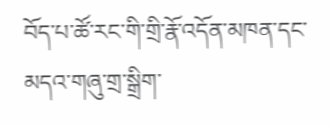བོད་པ་ཚོ་རང་གི་གྲི་རྣོ་འདོན་མཁན་དང་མདའ་གཞུ་གྲ་སྒྲིག་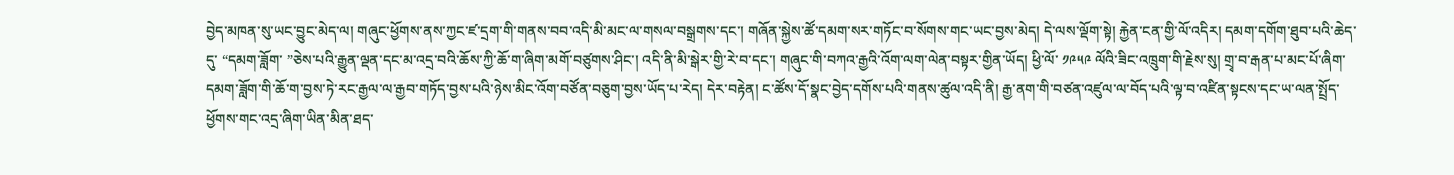བྱེད་མཁན་སུ་ཡང་བྱུང་མེད་ལ། གཞུང་ཕྱོགས་ནས་ཀྱང་ཛ་དྲག་གི་གནས་བབ་འདི་མི་མང་ལ་གསལ་བསྒྲགས་དང་། གཞོན་སྐྱེས་ཚོ་དམག་སར་གཏོང་བ་སོགས་གང་ཡང་བྱས་མེད། དེ་ལས་ལྡོག་སྟེ། རྐྱེན་ངན་གྱི་ལོ་འདིར། དམག་དགོག་ཐུབ་པའི་ཆེད་དུ་ “དམག་ཟློག་ ”ཅེས་པའི་རྒྱུན་ལྡན་དང་མ་འདྲ་བའི་ཆོས་ཀྱི་ཆོ་ག་ཞིག་མགོ་བཙུགས་ཤིང་། འདི་ནི་མི་སྒེར་གྱི་རེ་བ་དང་། གཞུང་གི་བཀའ་རྒྱའི་འོག་ལག་ལེན་བསྟར་གྱིན་ཡོད། ཕྱི་ལོ་ ༡༩༥༩ ལོའི་ཟིང་འཁྲུག་གི་རྗེས་སུ། གྲྭ་བ་རྒན་པ་མང་པོ་ཞིག་དམག་ཟློག་གི་ཆོ་ག་བྱས་ཏེ་རང་རྒྱལ་ལ་རྒྱབ་གཏོད་བྱས་པའི་ཉེས་མིང་འོག་བཙོན་བཅུག་བྱས་ཡོད་པ་རེད། དེར་བརྟེན། ང་ཚོས་དོ་སྣང་བྱེད་དགོས་པའི་གནས་ཚུལ་འདི་ནི། རྒྱ་ནག་གི་བཙན་འཛུལ་ལ་བོད་པའི་ལྟ་བ་འཛིན་སྟངས་དང་ཡ་ལན་སྤྲོད་ཕྱོགས་གང་འདྲ་ཞིག་ཡིན་མིན་ཐད་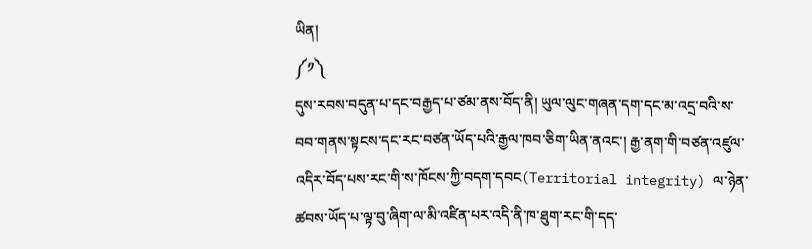ཡིན།
༼༡༽
དུས་རབས་བདུན་པ་དང་བརྒྱད་པ་ཙམ་ནས་བོད་ནི། ཡུལ་ལུང་གཞན་དག་དང་མ་འདྲ་བའི་ས་བབ་གནས་སྟངས་དང་རང་བཙན་ཡོད་པའི་རྒྱལ་ཁབ་ཅིག་ཡིན་ནའང་། རྒྱ་ནག་གི་བཙན་འཛུལ་འདིར་བོད་པས་རང་གི་ས་ཁོངས་ཀྱི་བདག་དབང(Territorial integrity) ལ་ཉེན་ཚབས་ཡོད་པ་ལྟ་བུ་ཞིག་ལ་མི་འཛིན་པར་འདི་ནི་ཁ་ཐུག་རང་གི་དད་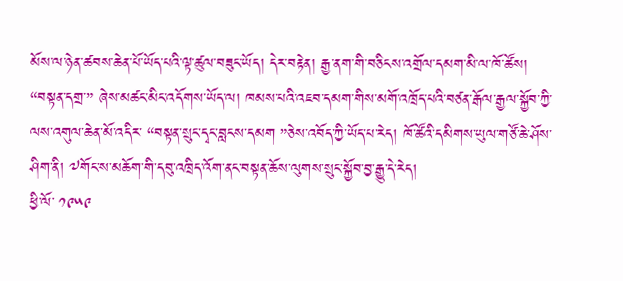མོས་ལ་ཉེན་ཚབས་ཆེན་པོ་ཡོད་པའི་ལྟ་ཚུལ་བཟུང་ཡོད། དེར་བརྟེན། རྒྱ་ནག་གི་བཅིངས་འགྲོལ་དམག་མི་ལ་ཁོ་ཚོས། “བསྟན་དགྲ་” ཞེས་མཚང་མིང་འདོགས་ཡོད་ལ། ཁམས་པའི་འཇབ་དམག་གིས་མགོ་འཁྲོད་པའི་བཙན་རྒོལ་རྒྱལ་སྐྱོབ་ཀྱི་ལས་འགུལ་ཆེན་མོ་འདིར་ “བསྟན་སྲུང་དྭང་བླངས་དམག ”ཅེས་འབོད་ཀྱི་ཡོད་པ་རེད། ཁོ་ཚོའི་དམིགས་ཡུལ་གཙོ་ཆེ་ཤོས་ཤིག་ནི། ༧གོང་ས་མཆོག་གི་དབུ་འཁྲིད་འོག་ནང་བསྟན་ཆོས་ལུགས་སྲུང་སྐྱོབ་བྱ་རྒྱུ་དེ་རེད།
ཕྱི་ལོ་ ༡༩༥༩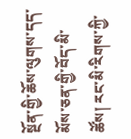སྔོན་གྱི་ཆོས་ལུགས་དད་མོས་ཅན་གྱི་བོད་མི་ཚོས། རང་མི་རིགས་ཀྱི་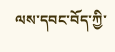ལས་དབང་བོད་ཀྱི་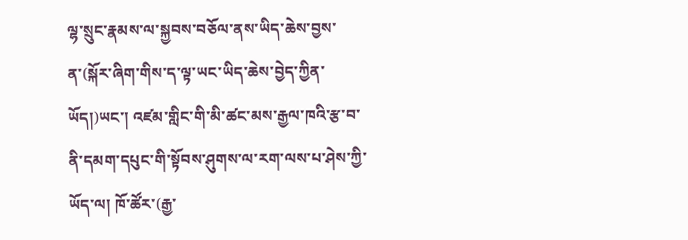ལྷ་སྲུང་རྣམས་ལ་སྐྱབས་བཅོལ་ནས་ཡིད་ཆེས་བྱས་ན་(སྐོར་ཞིག་གིས་ད་ལྟ་ཡང་ཡིད་ཆེས་བྱེད་ཀྱིན་ཡོད།)ཡང་། འཛམ་གླིང་གི་མི་ཚང་མས་རྒྱལ་ཁའི་རྩ་བ་ནི་དམག་དཔུང་གི་སྟོབས་ཤུགས་ལ་རག་ལས་པ་ཤེས་ཀྱི་ཡོད་ལ། ཁོ་ཚོར་(རྒྱ་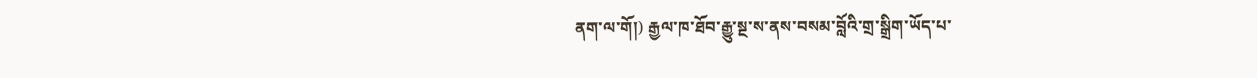ནག་ལ་གོ།) རྒྱལ་ཁ་ཐོབ་རྒྱུ་སྔ་ས་ནས་བསམ་བློའི་གྲ་སྒྲིག་ཡོད་པ་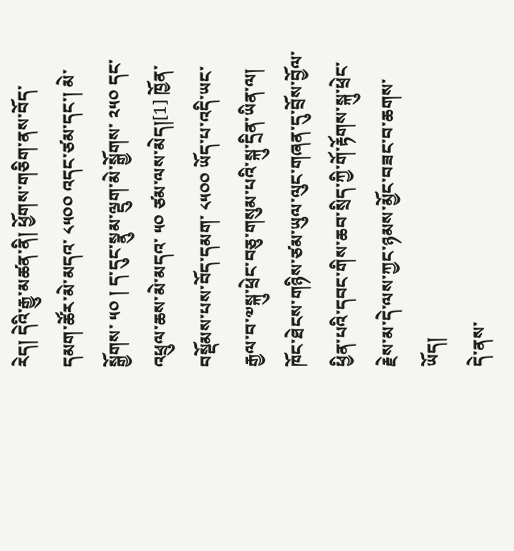རེད། དེའི་རྒྱུ་མཚན་ནི། ཕྱོགས་གཅིག་ནས་བོད་དམག་ཚོར་མེ་མདའ་ ༨༥༠༠ འདང་ཙམ་དང་། མེ་སྒྱོགས་ ༥༠ ། ད་དུང་སྣུམ་ལྡུག་མེ་སྒྱོགས་ ༢༥༠ དང་འཕྲུལ་ཆས་མེ་མདའ་ ༥༠ ཙམ་ལས་མེད།[1] ཁྱོན་བསྡོམས་པས་བོད་དམག་ ༨༥༠༠ ཡོད་པ་འདི་ཡང་རྒྱལ་བ་༧སྐུ་ཕྲེང་བཅུ་གསུམ་པའི་སྐུ་དྲིན་ཡིན་ལ། ཁོང་ཐེངས་གཉིས་ཙམ་ཡུལ་ལུང་གཞན་དུ་བྲོས་བྱོལ་ཕྱིན་པའི་དབང་གིས་ཆབ་སྲིད་ཀྱི་གོ་རྟོགས་སྐུ་ཕྲེང་རྗེས་མ་དེ་ལས་ཀྱང་ཉམས་མྱོང་བཟང་བ་ཆགས་ཡོད།
དེ་ནས་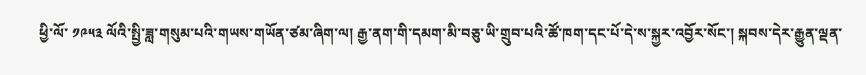ཕྱི་ལོ་ ༡༩༥༣ ལོའི་སྤྱི་ཟླ་གསུམ་པའི་གཡས་གཡོན་ཙམ་ཞིག་ལ། རྒྱ་ནག་གི་དམག་མི་བཅུ་ཡི་གྲུབ་པའི་ཚོ་ཁག་དང་པོ་དེ་ས་སྐྱར་འབྱོར་སོང་། སྐབས་དེར་རྒྱུན་ལྡན་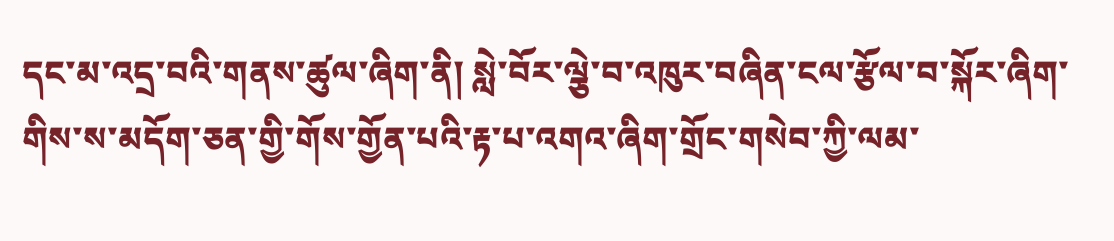དང་མ་འདྲ་བའི་གནས་ཚུལ་ཞིག་ནི། སླེ་བོར་ལྕེ་བ་འཁུར་བཞིན་ངལ་རྩོལ་བ་སྐོར་ཞིག་གིས་ས་མདོག་ཅན་གྱི་གོས་གྱོན་པའི་རྟ་པ་འགའ་ཞིག་གྲོང་གསེབ་ཀྱི་ལམ་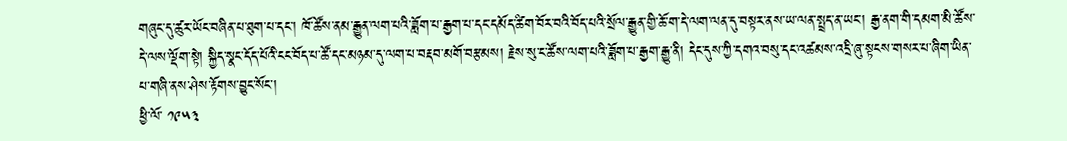གཞུང་དུ་ཚུར་ཡོང་བཞིན་པ་ཐུག་པ་དང་། ཁོ་ཚོས་ནམ་རྒྱུན་ལག་པའི་ཟློག་པ་རྒྱག་པ་དང་དམོད་ཚིག་བོར་བའི་བོད་པའི་སྲོལ་རྒྱུན་གྱི་ཆོ་ག་དེ་ལག་ལན་དུ་བསྟར་ནས་ཡ་ལན་སྤྲད་ན་ཡང་། རྒྱ་ནག་གི་དམག་མི་ཚོས་དེ་ལས་ལྡོག་སྟེ། སྐྱིད་སྣང་དོད་པོའི་ངང་བོད་པ་ཚོ་དང་མཉམ་དུ་ལག་པ་བརྡབ་མགོ་བརྩམས། རྗེས་སུ་ང་ཚོས་ལག་པའི་ཟློག་པ་རྒྱག་རྒྱུ་ནི། དེང་དུས་ཀྱི་དགའ་བསུ་དང་འཚམས་འདྲི་ཞུ་སྟངས་གསར་པ་ཞིག་ཡིན་པ་གཞི་ནས་ཤེས་རྟོགས་བྱུང་སོང་།
ཕྱི་ལོ་ ༡༩༥༣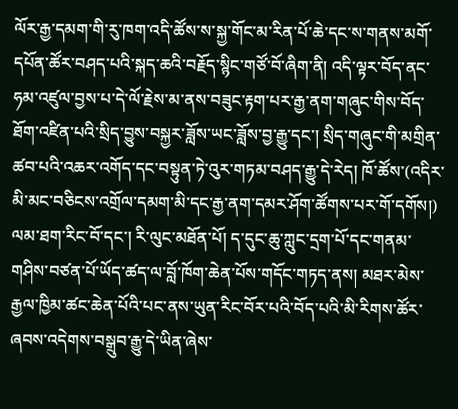ལོར་རྒྱ་དམག་གི་རུ་ཁག་འདི་ཚོས་ས་སྐྱ་གོང་མ་རིན་པོ་ཆེ་དང་ས་གནས་མགོ་དཔོན་ཚོར་བཤད་པའི་སྐད་ཆའི་བརྗོད་སྙིང་གཙོ་བོ་ཞིག་ནི། འདི་ལྟར་བོད་ནང་ཧམ་འཛུལ་བྱས་པ་དེ་ལོ་རྗེས་མ་ནས་བཟུང་རྟག་པར་རྒྱ་ནག་གཞུང་གིས་བོད་ཐོག་འཛིན་པའི་སྲིད་བྱུས་བསྐྱར་ཟློས་ཡང་ཟློས་བྱ་རྒྱུ་དང་། སྲིད་གཞུང་གི་མགྲིན་ཚབ་པའི་འཆར་འགོད་དང་བསྟུན་ཏེ་འུར་གཏམ་བཤད་རྒྱུ་དེ་རེད། ཁོ་ཚོས་(འདིར་མི་མང་བཅིངས་འགྲོལ་དམག་མི་དང་རྒྱ་ནག་དམར་ཤོག་ཚོགས་པར་གོ་དགོས།) ལམ་ཐག་རིང་བོ་དང་། རི་ལུང་མཐོན་པོ། ད་དུང་ཆུ་ཀླུང་དྲག་པོ་དང་གནམ་གཤིས་བཙན་པོ་ཡོད་ཚད་ལ་བློ་ཁོག་ཆེན་པོས་གདོང་གཏད་ནས། མཐར་མེས་རྒྱལ་ཁྱིམ་ཚང་ཆེན་པོའི་པང་ནས་ཡུན་རིང་བོར་པའི་བོད་པའི་མི་རིགས་ཚོར་ཞབས་འདེགས་བསྒྲུབ་རྒྱུ་དེ་ཡིན་ཞེས་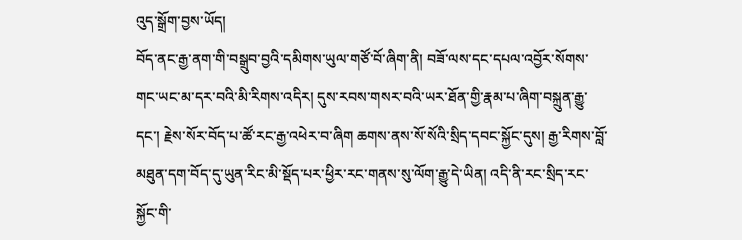འུད་སྒྲོག་བྱས་ཡོད།
བོད་ནང་རྒྱ་ནག་གི་བསྒྲུབ་བྱའི་དམིགས་ཡུལ་གཙོ་བོ་ཞིག་ནི། བཟོ་ལས་དང་དཔལ་འབྱོར་སོགས་གང་ཡང་མ་དར་བའི་མི་རིགས་འདིར། དུས་རབས་གསར་བའི་ཡར་ཐོན་གྱི་རྣམ་པ་ཞིག་བསྐྲུན་རྒྱུ་དང་། རྗེས་སོར་བོད་པ་ཚོ་རང་རྒྱ་འཕེར་བ་ཞིག ཆགས་ནས་སོ་སོའི་སྲིད་དབང་སྐྱོང་དུས། རྒྱ་རིགས་བློ་མཐུན་དག་བོད་དུ་ཡུན་རིང་མི་སྡོད་པར་ཕྱིར་རང་གནས་སུ་ལོག་རྒྱུ་དེ་ཡིན། འདི་ནི་རང་སྲིད་རང་སྐྱོང་གི་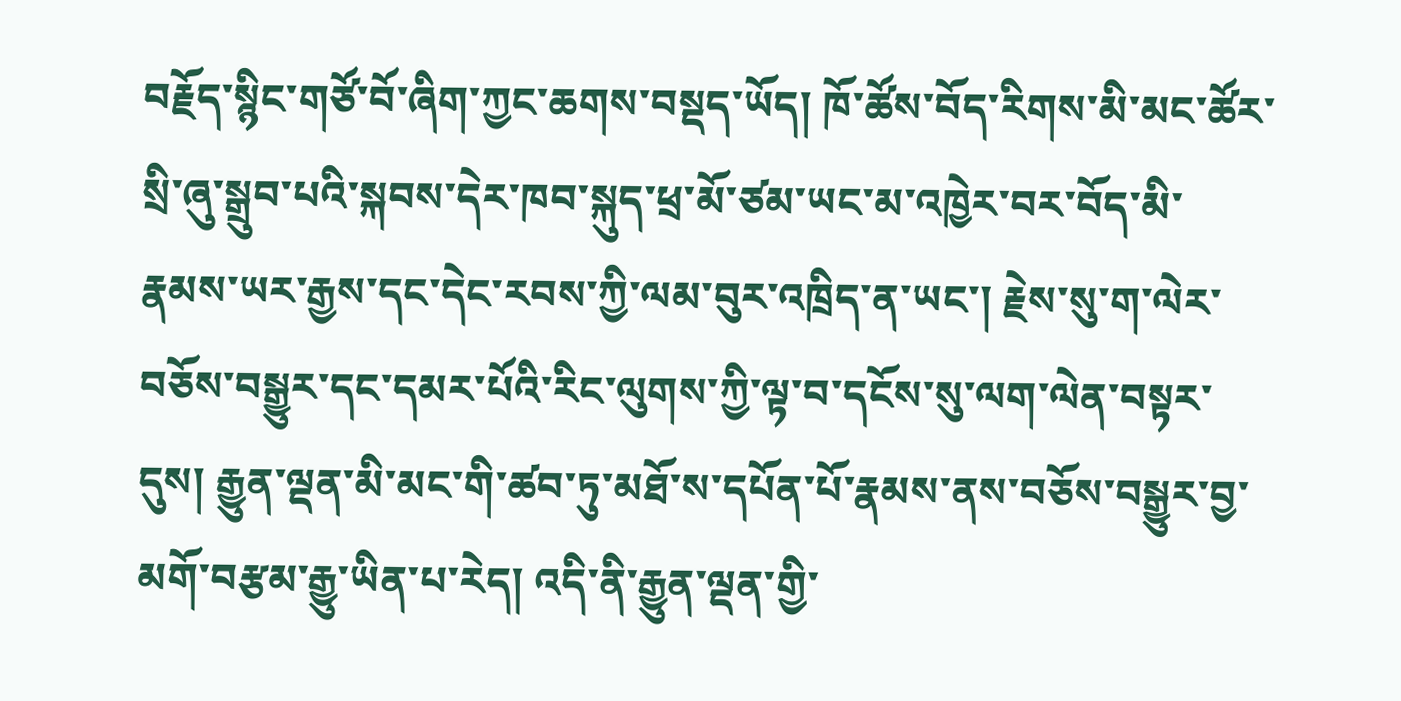བརྗོད་སྙིང་གཙོ་བོ་ཞིག་ཀྱང་ཆགས་བསྡད་ཡོད། ཁོ་ཚོས་བོད་རིགས་མི་མང་ཚོར་སྲི་ཞུ་སྒྲུབ་པའི་སྐབས་དེར་ཁབ་སྐུད་ཕྲ་མོ་ཙམ་ཡང་མ་འཁྱེར་བར་བོད་མི་རྣམས་ཡར་རྒྱས་དང་དེང་རབས་ཀྱི་ལམ་བུར་འཁྲིད་ན་ཡང་། རྗེས་སུ་ག་ལེར་བཅོས་བསྒྱུར་དང་དམར་པོའི་རིང་ལུགས་ཀྱི་ལྟ་བ་དངོས་སུ་ལག་ལེན་བསྟར་དུས། རྒྱུན་ལྡན་མི་མང་གི་ཚབ་ཏུ་མཐོ་ས་དཔོན་པོ་རྣམས་ནས་བཅོས་བསྒྱུར་བྱ་མགོ་བརྩམ་རྒྱུ་ཡིན་པ་རེད། འདི་ནི་རྒྱུན་ལྡན་གྱི་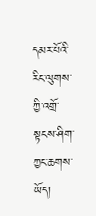དམར་པོའི་རིང་ལུགས་ཀྱི་འགྲོ་སྟངས་ཤིག་ཀྱང་ཆགས་ཡོད།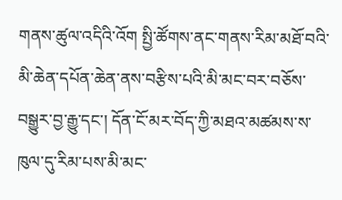གནས་ཚུལ་འདིའི་འོག སྤྱི་ཚོགས་ནང་གནས་རིམ་མཐོ་བའི་མི་ཆེན་དཔོན་ཆེན་ནས་བརྩིས་པའི་མི་མང་བར་བཅོས་བསྒྱུར་བྱ་རྒྱུ་དང་། དོན་ངོ་མར་བོད་ཀྱི་མཐའ་མཚམས་ས་ཁུལ་དུ་རིམ་པས་མི་མང་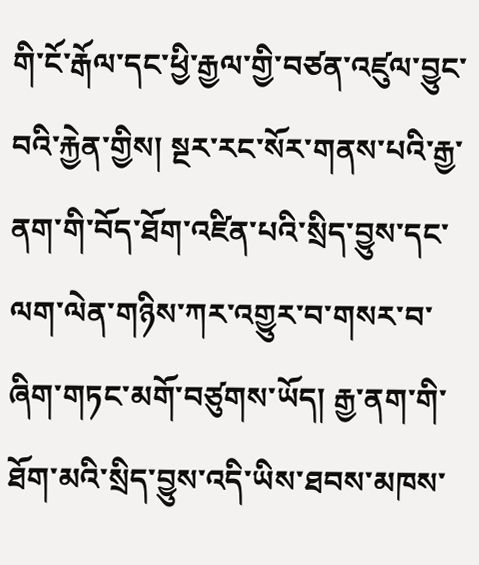གི་ངོ་རྒོལ་དང་ཕྱི་རྒྱལ་གྱི་བཙན་འཛུལ་བྱུང་བའི་རྐྱེན་གྱིས། སྔར་རང་སོར་གནས་པའི་རྒྱ་ནག་གི་བོད་ཐོག་འཛིན་པའི་སྲིད་བྱུས་དང་ལག་ལེན་གཉིས་ཀར་འགྱུར་བ་གསར་བ་ཞིག་གཏང་མགོ་བཙུགས་ཡོད། རྒྱ་ནག་གི་ཐོག་མའི་སྲིད་བྱུས་འདི་ཡིས་ཐབས་མཁས་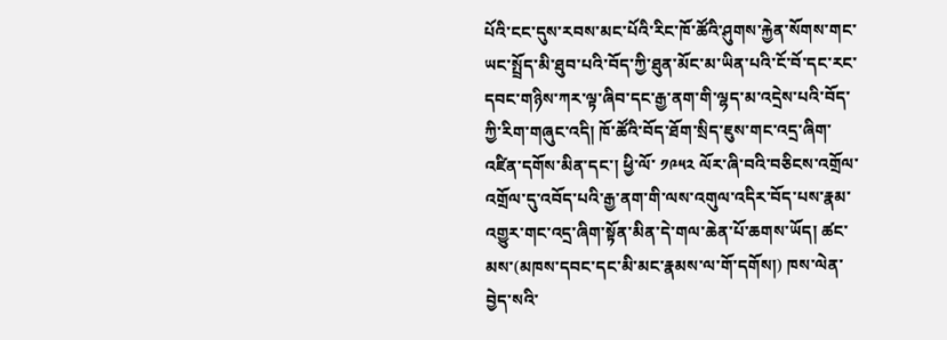པོའི་ངང་དུས་རབས་མང་པོའི་རིང་ཁོ་ཚོའི་ཤུགས་རྐྱེན་སོགས་གང་ཡང་སྤྲོད་མི་ཐུབ་པའི་བོད་ཀྱི་ཐུན་མོང་མ་ཡིན་པའི་ངོ་བོ་དང་རང་དབང་གཉིས་ཀར་ལྟ་ཞིབ་དང་རྒྱ་ནག་གི་ལྷད་མ་འདྲེས་པའི་བོད་ཀྱི་རིག་གཞུང་འདི། ཁོ་ཚོའི་བོད་ཐོག་སྲིད་ཇུས་གང་འདྲ་ཞིག་འཛིན་དགོས་མིན་དང་། ཕྱི་ལོ་ ༡༩༥༢ ལོར་ཞི་བའི་བཅིངས་འགྲོལ་འགྲོལ་དུ་འབོད་པའི་རྒྱ་ནག་གི་ལས་འགུལ་འདིར་བོད་པས་རྣམ་འགྱུར་གང་འདྲ་ཞིག་སྟོན་མིན་དེ་གལ་ཆེན་པོ་ཆགས་ཡོད། ཚང་མས་(མཁས་དབང་དང་མི་མང་རྣམས་ལ་གོ་དགོས།) ཁས་ལེན་བྱེད་སའི་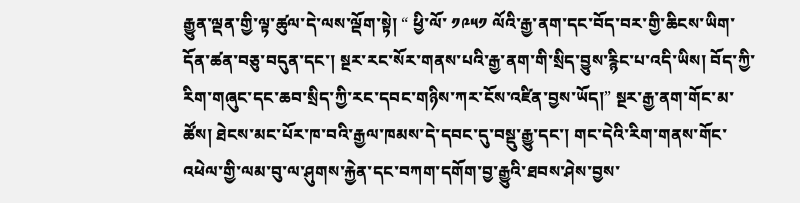རྒྱུན་ལྡན་གྱི་ལྟ་ཚུལ་དེ་ལས་ལྡོག་སྟེ། “ ཕྱི་ལོ་ ༡༩༥༡ ལོའི་རྒྱ་ནག་དང་བོད་བར་གྱི་ཆིངས་ཡིག་དོན་ཚན་བཅུ་བདུན་དང་། སྔར་རང་སོར་གནས་པའི་རྒྱ་ནག་གི་སྲིད་བྱུས་རྙིང་པ་འདི་ཡིས། བོད་ཀྱི་རིག་གཞུང་དང་ཆབ་སྲིད་ཀྱི་རང་དབང་གཉིས་ཀར་ངོས་འཛིན་བྱས་ཡོད།” སྔར་རྒྱ་ནག་གོང་མ་ཚོས། ཐེངས་མང་པོར་ཁ་བའི་རྒྱལ་ཁམས་དེ་དབང་དུ་བསྡུ་རྒྱུ་དང་། གང་དེའི་རིག་གནས་གོང་འཕེལ་གྱི་ལམ་བུ་ལ་ཤུགས་རྐྱེན་དང་བཀག་དགོག་བྱ་རྒྱུའི་ཐབས་ཤེས་བྱས་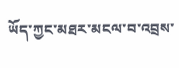ཡོད་ཀྱང་མཐར་མངལ་བ་འབྲས་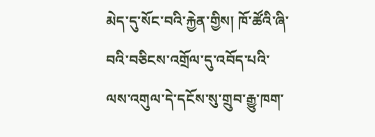མེད་དུ་སོང་བའི་རྐྱེན་གྱིས། ཁོ་ཚོའི་ཞི་བའི་བཅིངས་འགྲོལ་དུ་འབོད་པའི་ལས་འགུལ་དེ་དངོས་སུ་གྲུབ་རྒྱུ་ཁག་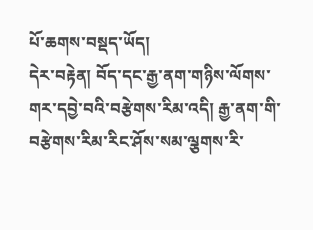པོ་ཆགས་བསྡད་ཡོད།
དེར་བརྟེན། བོད་དང་རྒྱ་ནག་གཉིས་ལོགས་གར་དབྱེ་བའི་བརྩེགས་རིམ་འདི། རྒྱ་ནག་གི་བརྩེགས་རིམ་རིང་ཤོས་སམ་ལྕགས་རི་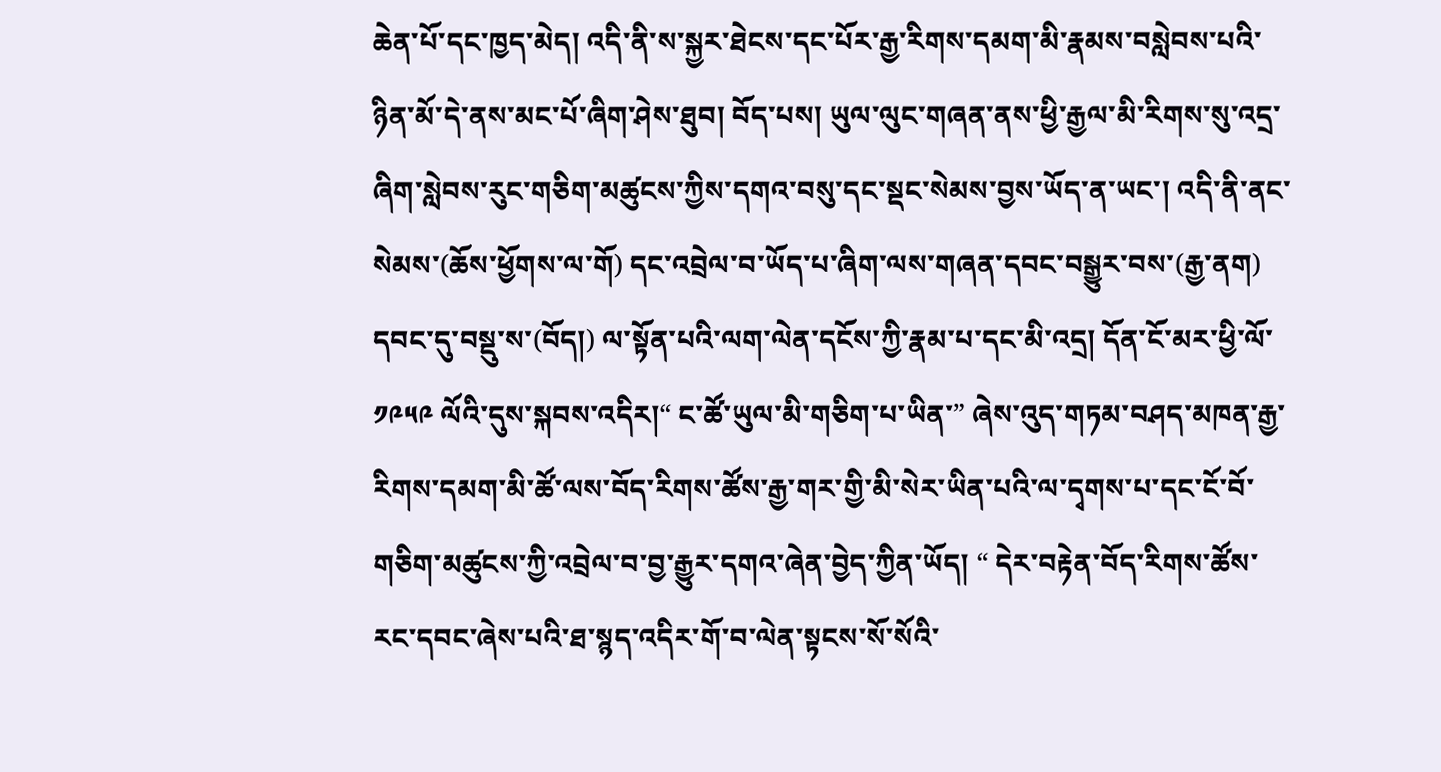ཆེན་པོ་དང་ཁྱད་མེད། འདི་ནི་ས་སྐྱར་ཐེངས་དང་པོར་རྒྱ་རིགས་དམག་མི་རྣམས་བསླེབས་པའི་ཉིན་མོ་དེ་ནས་མང་པོ་ཞིག་ཤེས་ཐུབ། བོད་པས། ཡུལ་ལུང་གཞན་ནས་ཕྱི་རྒྱལ་མི་རིགས་སུ་འདྲ་ཞིག་སླེབས་རུང་གཅིག་མཚུངས་ཀྱིས་དགའ་བསུ་དང་སྡང་སེམས་བྱས་ཡོད་ན་ཡང་། འདི་ནི་ནང་སེམས་(ཆོས་ཕྱོགས་ལ་གོ) དང་འབྲེལ་བ་ཡོད་པ་ཞིག་ལས་གཞན་དབང་བསྒྱུར་བས་(རྒྱ་ནག) དབང་དུ་བསྡུ་ས་(བོད།) ལ་སྟོན་པའི་ལག་ལེན་དངོས་ཀྱི་རྣམ་པ་དང་མི་འདྲ། དོན་ངོ་མར་ཕྱི་ལོ་ ༡༩༥༩ ལོའི་དུས་སྐབས་འདིར།“ ང་ཚོ་ཡུལ་མི་གཅིག་པ་ཡིན་” ཞེས་འུད་གཏམ་བཤད་མཁན་རྒྱ་རིགས་དམག་མི་ཚོ་ལས་བོད་རིགས་ཚོས་རྒྱ་གར་གྱི་མི་སེར་ཡིན་པའི་ལ་དྭགས་པ་དང་ངོ་བོ་གཅིག་མཚུངས་ཀྱི་འབྲེལ་བ་བྱ་རྒྱུར་དགའ་ཞེན་བྱེད་ཀྱིན་ཡོད། “ དེར་བརྟེན་བོད་རིགས་ཚོས་རང་དབང་ཞེས་པའི་ཐ་སྙད་འདིར་གོ་བ་ལེན་སྟངས་སོ་སོའི་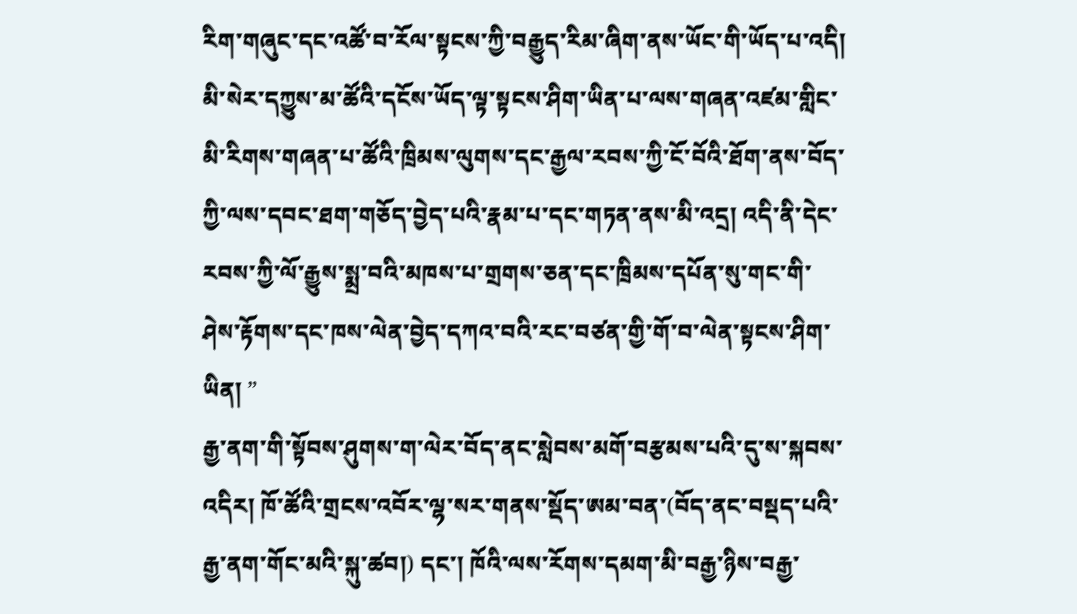རིག་གཞུང་དང་འཚོ་བ་རོལ་སྟངས་ཀྱི་བརྒྱུད་རིམ་ཞིག་ནས་ཡོང་གི་ཡོད་པ་འདི། མི་སེར་དཀྱུས་མ་ཚོའི་དངོས་ཡོད་ལྟ་སྟངས་ཤིག་ཡིན་པ་ལས་གཞན་འཛམ་གླིང་མི་རིགས་གཞན་པ་ཚོའི་ཁྲིམས་ལུགས་དང་རྒྱལ་རབས་ཀྱི་ངོ་བོའི་ཐོག་ནས་བོད་ཀྱི་ལས་དབང་ཐག་གཅོད་བྱེད་པའི་རྣམ་པ་དང་གཏན་ནས་མི་འདྲ། འདི་ནི་དེང་རབས་ཀྱི་ལོ་རྒྱུས་སྨྲ་བའི་མཁས་པ་གྲགས་ཅན་དང་ཁྲིམས་དཔོན་སུ་གང་གི་ཤེས་རྟོགས་དང་ཁས་ལེན་བྱེད་དཀའ་བའི་རང་བཙན་གྱི་གོ་བ་ལེན་སྟངས་ཤིག་ཡིན། ”
རྒྱ་ནག་གི་སྟོབས་ཤུགས་ག་ལེར་བོད་ནང་སླེབས་མགོ་བརྩམས་པའི་དུ་ས་སྐབས་འདིར། ཁོ་ཚོའི་གྲངས་འབོར་ལྷ་སར་གནས་སྡོད་ཨམ་བན་(བོད་ནང་བསྡད་པའི་རྒྱ་ནག་གོང་མའི་སྐུ་ཚབ།) དང་། ཁོའི་ལས་རོགས་དམག་མི་བརྒྱ་ཉིས་བརྒྱ་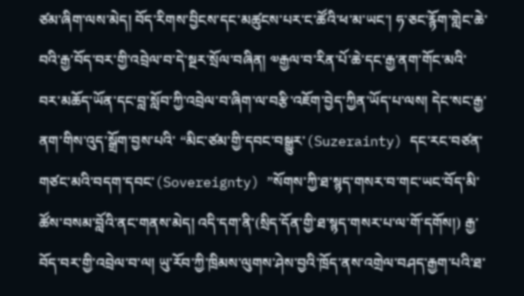ཙམ་ཞིག་ལས་མེད། བོད་རིགས་བྱིངས་དང་མཚུངས་པར་ང་ཚོའི་ཕ་མ་ཡང་། ཧ་ཅང་རྙོག་གླེང་ཆེ་བའི་རྒྱ་བོད་བར་གྱི་འབྲེལ་བ་དེ་སྔར་སྲོལ་བཞིན། ༧རྒྱལ་བ་རིན་པོ་ཆེ་དང་རྒྱ་ནག་གོང་མའི་བར་མཆོད་ཡོན་དང་བླ་སློབ་ཀྱི་འབྲེལ་བ་ཞིག་ལ་བརྩི་འཇོག་བྱེད་ཀྱིན་ཡོད་པ་ལས། དེང་སང་རྒྱ་ནག་གིས་འུད་སྒྲོག་བྱས་པའི་ “མིང་ཙམ་གྱི་དབང་བསྒྱུར་(Suzerainty) དང་རང་བཙན་གཙང་མའི་བདག་དབང་(Sovereignty) ”སོགས་ཀྱི་ཐ་སྙད་གསར་བ་གང་ཡང་བོད་མི་ཚོས་བསམ་བློའི་ནང་གནས་མེད། འདི་དག་ནི་(སྲིད་དོན་གྱི་ཐ་སྙད་གསར་པ་ལ་གོ་དགོས།) རྒྱ་བོད་བར་གྱི་འབྲེལ་བ་ལ། ཡུ་རོབ་ཀྱི་ཁྲིམས་ལུགས་ཤེས་བྱའི་ཁྲོད་ནས་འགྲེལ་བཤད་རྒྱག་པའི་ཐ་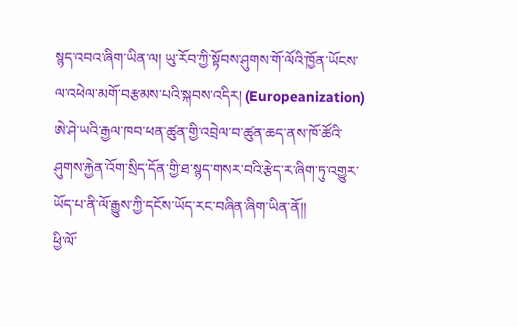སྙད་འབའ་ཞིག་ཡིན་ལ། ཡུ་རོབ་ཀྱི་སྟོབས་ཤུགས་གོ་ལོའི་ཁྱོན་ཡོངས་ལ་འཕེལ་མགོ་བརྩམས་པའི་སྐབས་འདིར། (Europeanization) ཨེ་ཤེ་ཡའི་རྒྱལ་ཁབ་ཕན་ཚུན་གྱི་འབྲེལ་བ་ཚུན་ཆད་ནས་ཁོ་ཚོའི་ཤུགས་རྐྱེན་འོག་སྲིད་དོན་གྱི་ཐ་སྙད་གསར་བའི་རྩེད་ར་ཞིག་ཏུ་འགྱུར་ཡོད་པ་ནི་ལོ་རྒྱུས་ཀྱི་དངོས་ཡོད་རང་བཞིན་ཞིག་ཡིན་ནོ།།
ཕྱི་ལོ་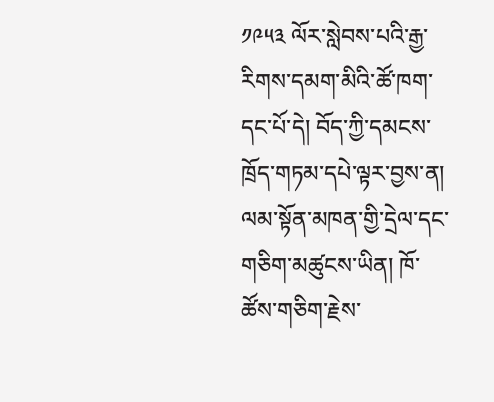༡༩༥༣ ལོར་སླེབས་པའི་རྒྱ་རིགས་དམག་མིའི་ཚོ་ཁག་དང་པོ་དེ། བོད་ཀྱི་དམངས་ཁྲོད་གཏམ་དཔེ་ལྟར་བྱས་ན། ལམ་སྟོན་མཁན་གྱི་དྲེལ་དང་གཅིག་མཚུངས་ཡིན། ཁོ་ཚོས་གཅིག་རྗེས་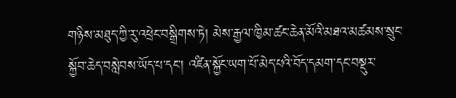གཉིས་མཐུད་ཀྱི་རུ་འཕྲེང་བསྒྲིགས་ཏེ། མེས་རྒྱལ་ཁྱིམ་ཚང་ཆེན་མོའི་མཐའ་མཚམས་སྲུང་སྐྱོབ་ཆེད་བསླེབས་ཡོད་པ་དང་། འཛིན་སྐྱོང་ཡག་པོ་མེད་པའི་བོད་དམག་དང་བསྡུར་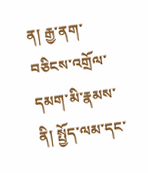ན། རྒྱ་ནག་བཅིངས་འགྲོལ་དམག་མི་རྣམས་ནི། སྤྱོད་ལམ་དང་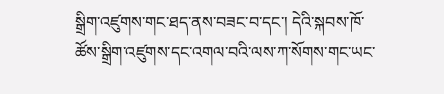སྒྲིག་འཛུགས་གང་ཐད་ནས་བཟང་བ་དང་། དེའི་སྐབས་ཁོ་ཚོས་སྒྲིག་འཛུགས་དང་འགལ་བའི་ལས་ཀ་སོགས་གང་ཡང་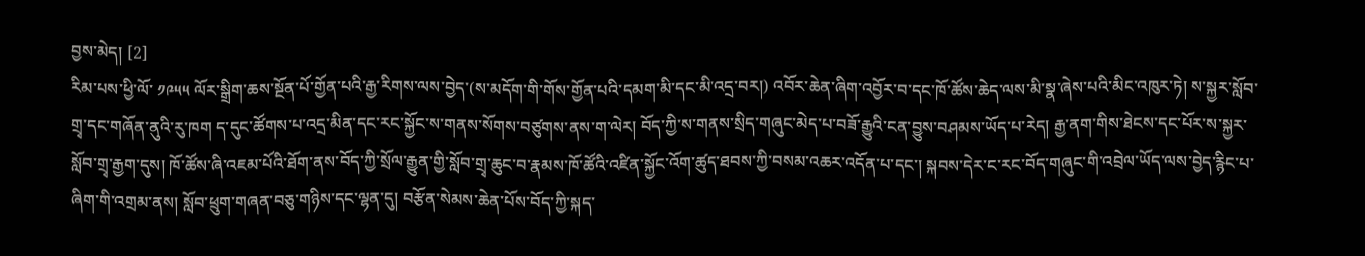བྱས་མེད། [2]
རིམ་པས་ཕྱི་ལོ་ ༡༩༥༥ ལོར་སྒྲིག་ཆས་སྔོན་པོ་གྱོན་པའི་རྒྱ་རིགས་ལས་བྱེད་(ས་མདོག་གི་གོས་གྱོན་པའི་དམག་མི་དང་མི་འདྲ་བར།) འབོར་ཆེན་ཞིག་འབྱོར་བ་དང་ཁོ་ཚོས་ཆེད་ལས་མི་སྣ་ཞེས་པའི་མིང་འཁུར་ཏེ། ས་སྐྱར་སློབ་གྲྭ་དང་གཞོན་ནུའི་རུ་ཁག ད་དུང་ཚོགས་པ་འདྲ་མིན་དང་རང་སྐྱོང་ས་གནས་སོགས་བཙུགས་ནས་ག་ལེར། བོད་ཀྱི་ས་གནས་སྲིད་གཞུང་མེད་པ་བཟོ་རྒྱུའི་ངན་བྱུས་བཤམས་ཡོད་པ་རེད། རྒྱ་ནག་གིས་ཐེངས་དང་པོར་ས་སྐྱར་སློབ་གྲྭ་རྒྱག་དུས། ཁོ་ཚོས་ཞི་འཇམ་པོའི་ཐོག་ནས་བོད་ཀྱི་སྲོལ་རྒྱུན་གྱི་སློབ་གྲྭ་ཆུང་བ་རྣམས་ཁོ་ཚོའི་འཛིན་སྐྱོང་འོག་ཚུད་ཐབས་ཀྱི་བསམ་འཆར་འདོན་པ་དང་། སྐབས་དེར་ང་རང་བོད་གཞུང་གི་འབྲེལ་ཡོད་ལས་བྱེད་རྙིང་པ་ཞིག་གི་འགྲམ་ནས། སློབ་ཕྲུག་གཞན་བཅུ་གཉིས་དང་ལྷན་དུ། བརྩོན་སེམས་ཆེན་པོས་བོད་ཀྱི་སྐད་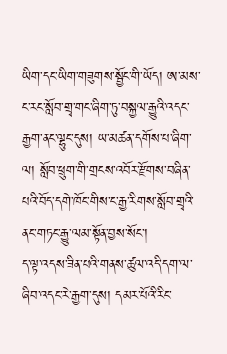ཡིག་དང་ཡིག་གཟུགས་སྦྱོང་གི་ཡོད། ཨ་མས་ང་རང་སློབ་གྲྭ་གང་ཞིག་ཏུ་བསྐྱལ་རྒྱུའི་འདང་རྒྱག་ནང་ལྷུང་དུས། ཡ་མཚན་དགོས་པ་ཞིག་ལ། སློབ་ཕྲུག་གི་གྲངས་འབོར་རྫོགས་བཞིན་པའི་བོད་དགེ་ཁོང་གིས་ང་རྒྱ་རིགས་སློབ་གྲྭའི་ནང་གཏང་རྒྱུ་ལམ་སྟོན་བྱས་སོང་།
ད་ལྟ་འདས་ཟིན་པའི་གནས་ཚུལ་འདི་དག་ལ་ཞིབ་འདང་རེ་རྒྱག་དུས། དམར་པོའི་རིང་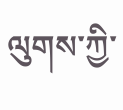ལུགས་ཀྱི་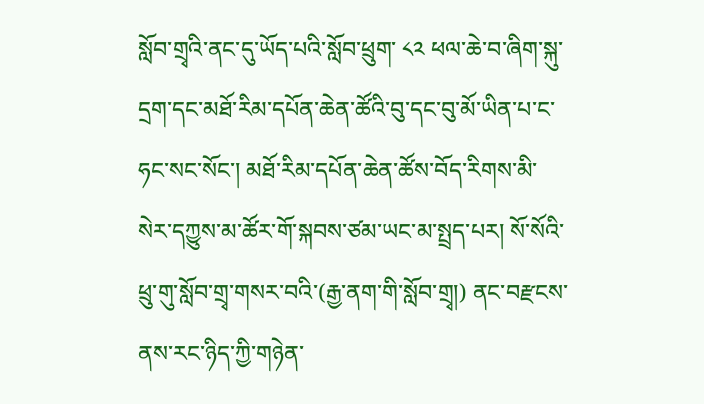སློབ་གྲྭའི་ནང་དུ་ཡོད་པའི་སློབ་ཕྲུག་ ༨༢ ཕལ་ཆེ་བ་ཞིག་སྐུ་དྲག་དང་མཐོ་རིམ་དཔོན་ཆེན་ཚོའི་བུ་དང་བུ་མོ་ཡིན་པ་ང་ཧང་སང་སོང་། མཐོ་རིམ་དཔོན་ཆེན་ཚོས་བོད་རིགས་མི་སེར་དཀྱུས་མ་ཚོར་གོ་སྐབས་ཙམ་ཡང་མ་སྤྲད་པར། སོ་སོའི་ཕྲུ་གུ་སློབ་གྲྭ་གསར་བའི་(རྒྱ་ནག་གི་སློབ་གྲྭ།) ནང་བརྫངས་ནས་རང་ཉིད་ཀྱི་གཉེན་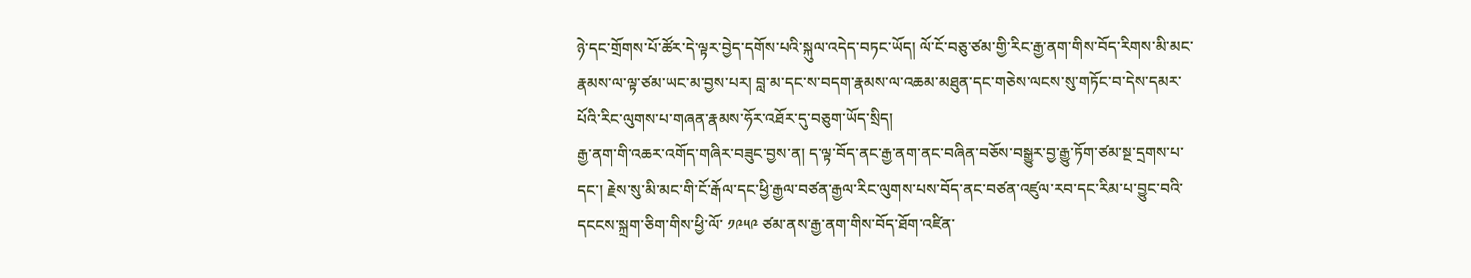ཉེ་དང་གྲོགས་པོ་ཚོར་དེ་ལྟར་བྱེད་དགོས་པའི་སྐུལ་འདེད་བཏང་ཡོད། ལོ་ངོ་བཅུ་ཙམ་གྱི་རིང་རྒྱ་ནག་གིས་བོད་རིགས་མི་མང་རྣམས་ལ་ལྟ་ཙམ་ཡང་མ་བྱས་པར། བླ་མ་དང་ས་བདག་རྣམས་ལ་འཆམ་མཐུན་དང་གཅེས་ལངས་སུ་གཏོང་བ་དེས་དམར་པོའི་རིང་ལུགས་པ་གཞན་རྣམས་ཧོར་འཐོར་དུ་བཅུག་ཡོད་སྲིད།
རྒྱ་ནག་གི་འཆར་འགོད་གཞིར་བཟུང་བྱས་ན། ད་ལྟ་བོད་ནང་རྒྱ་ནག་ནང་བཞིན་བཅོས་བསྒྱུར་བྱ་རྒྱུ་ཏོག་ཙམ་སྔ་དྲགས་པ་དང་། རྗེས་སུ་མི་མང་གི་ངོ་རྒོལ་དང་ཕྱི་རྒྱལ་བཙན་རྒྱལ་རིང་ལུགས་པས་བོད་ནང་བཙན་འཛུལ་རབ་དང་རིམ་པ་བྱུང་བའི་དངངས་སྐྲག་ཅིག་གིས་ཕྱི་ལོ་ ༡༩༥༩ ཙམ་ནས་རྒྱ་ནག་གིས་བོད་ཐོག་འཛིན་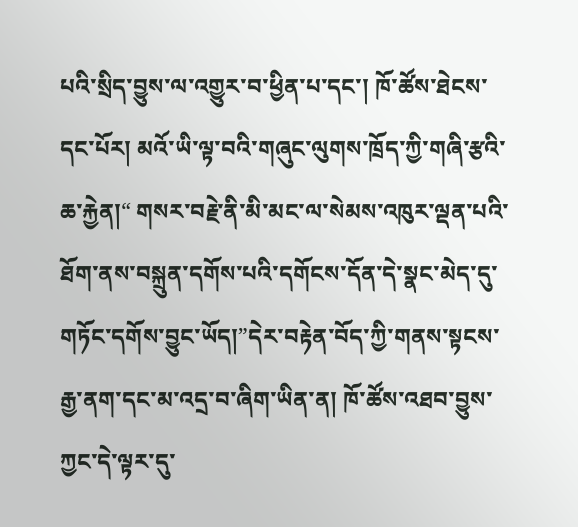པའི་སྲིད་བྱུས་ལ་འགྱུར་བ་ཕྱིན་པ་དང་། ཁོ་ཚོས་ཐེངས་དང་པོར། མའོ་ཡི་ལྟ་བའི་གཞུང་ལུགས་ཁྲོད་ཀྱི་གཞི་རྩའི་ཆ་རྐྱེན།“ གསར་བརྗེ་ནི་མི་མང་ལ་སེམས་འཁུར་ལྡན་པའི་ཐོག་ནས་བསྐྲུན་དགོས་པའི་དགོངས་དོན་དེ་སྣང་མེད་དུ་གཏོང་དགོས་བྱུང་ཡོད།”དེར་བརྟེན་བོད་ཀྱི་གནས་སྟངས་རྒྱ་ནག་དང་མ་འདྲ་བ་ཞིག་ཡིན་ན། ཁོ་ཚོས་འཐབ་བྱུས་ཀྱང་དེ་ལྟར་དུ་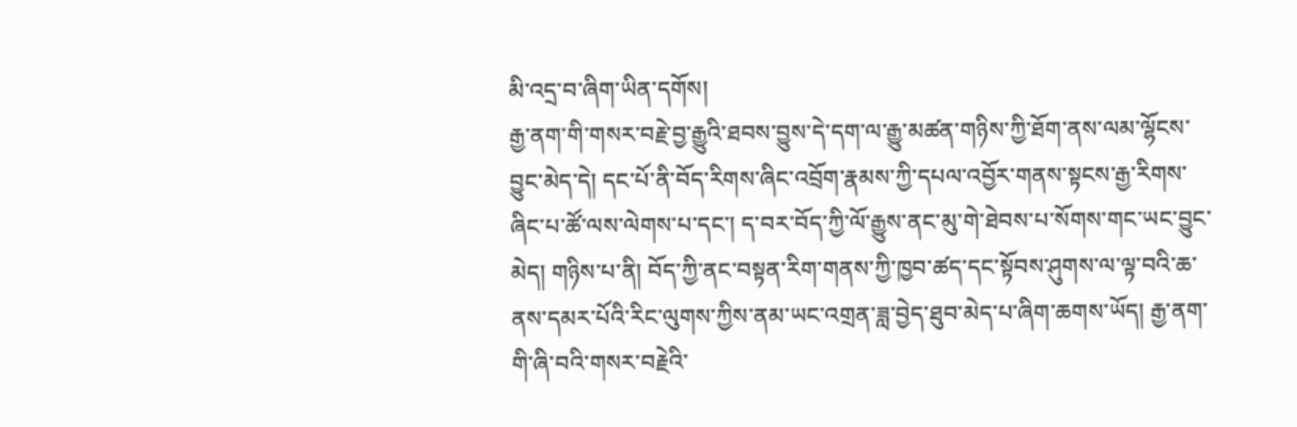མི་འདྲ་བ་ཞིག་ཡིན་དགོས།
རྒྱ་ནག་གི་གསར་བརྗེ་བྱ་རྒྱུའི་ཐབས་བྱུས་དེ་དག་ལ་རྒྱུ་མཚན་གཉིས་ཀྱི་ཐོག་ནས་ལམ་ལྷོངས་བྱུང་མེད་དེ། དང་པོ་ནི་བོད་རིགས་ཞིང་འབྲོག་རྣམས་ཀྱི་དཔལ་འབྱོར་གནས་སྟངས་རྒྱ་རིགས་ཞིང་པ་ཚོ་ལས་ལེགས་པ་དང་། ད་བར་བོད་ཀྱི་ལོ་རྒྱུས་ནང་མུ་གེ་ཐེབས་པ་སོགས་གང་ཡང་བྱུང་མེད། གཉིས་པ་ནི། བོད་ཀྱི་ནང་བསྟན་རིག་གནས་ཀྱི་ཁྱབ་ཚད་དང་སྟོབས་ཤུགས་ལ་ལྟ་བའི་ཆ་ནས་དམར་པོའི་རིང་ལུགས་ཀྱིས་ནམ་ཡང་འགྲན་ཟླ་བྱེད་ཐུབ་མེད་པ་ཞིག་ཆགས་ཡོད། རྒྱ་ནག་གི་ཞི་བའི་གསར་བརྗེའི་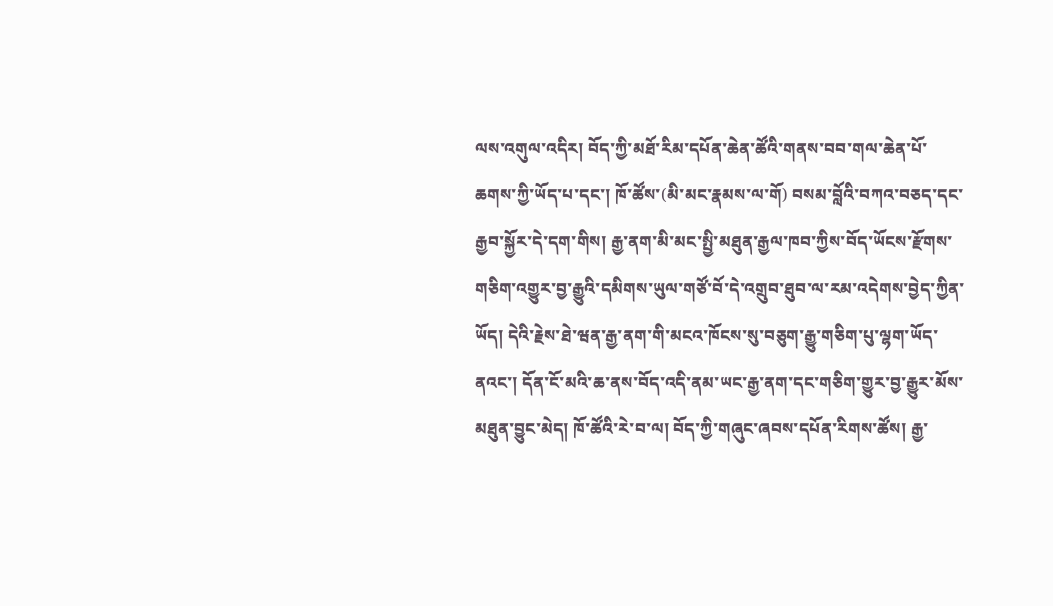ལས་འགུལ་འདིར། བོད་ཀྱི་མཐོ་རིམ་དཔོན་ཆེན་ཚོའི་གནས་བབ་གལ་ཆེན་པོ་ཆགས་ཀྱི་ཡོད་པ་དང་། ཁོ་ཚོས་(མི་མང་རྣམས་ལ་གོ) བསམ་བློའི་བཀའ་བཅད་དང་རྒྱབ་སྐྱོར་དེ་དག་གིས། རྒྱ་ནག་མི་མང་སྤྱི་མཐུན་རྒྱལ་ཁབ་ཀྱིས་བོད་ཡོངས་རྫོགས་གཅིག་འགྱུར་བྱ་རྒྱུའི་དམིགས་ཡུལ་གཙོ་བོ་དེ་འགྲུབ་ཐུབ་ལ་རམ་འདེགས་བྱེད་ཀྱིན་ཡོད། དེའི་རྗེས་ཐེ་ཝན་རྒྱ་ནག་གི་མངའ་ཁོངས་སུ་བཅུག་རྒྱུ་གཅིག་པུ་ལྷག་ཡོད་ནའང་། དོན་ངོ་མའི་ཆ་ནས་བོད་འདི་ནམ་ཡང་རྒྱ་ནག་དང་གཅིག་གྱུར་བྱ་རྒྱུར་མོས་མཐུན་བྱུང་མེད། ཁོ་ཚོའི་རེ་བ་ལ། བོད་ཀྱི་གཞུང་ཞབས་དཔོན་རིགས་ཚོས། རྒྱ་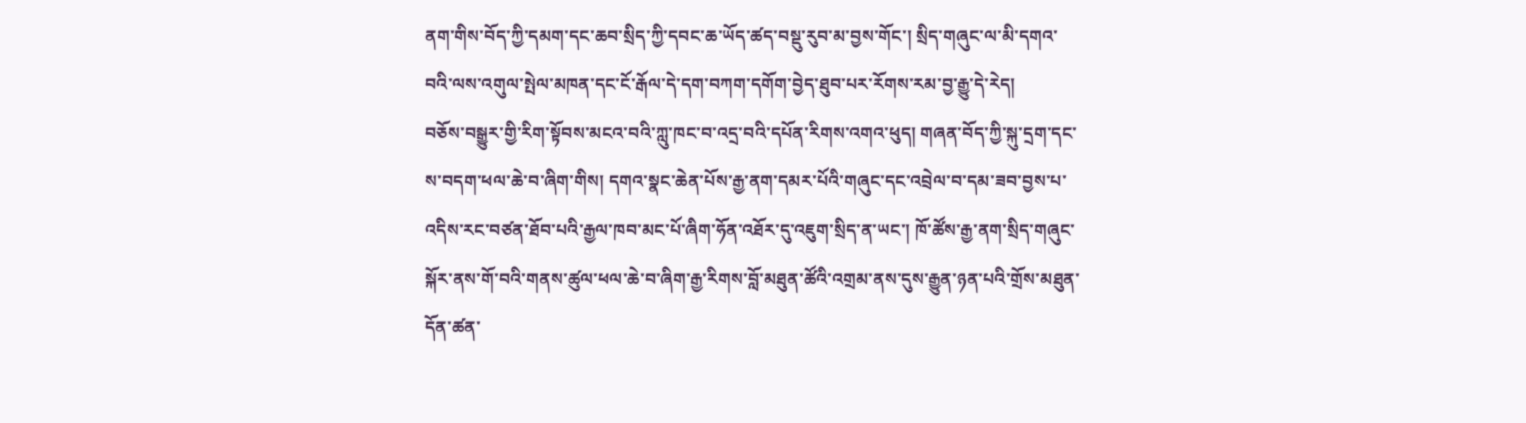ནག་གིས་བོད་ཀྱི་དམག་དང་ཆབ་སྲིད་ཀྱི་དབང་ཆ་ཡོད་ཚད་བསྡུ་རུབ་མ་བྱས་གོང་། སྲིད་གཞུང་ལ་མི་དགའ་བའི་ལས་འགུལ་སྤེལ་མཁན་དང་ངོ་རྒོལ་དེ་དག་བཀག་དགོག་བྱེད་ཐུབ་པར་རོགས་རམ་བྱ་རྒྱུ་དེ་རེད།
བཅོས་བསྒྱུར་གྱི་རིག་སྟོབས་མངའ་བའི་ཀླུ་ཁང་བ་འདྲ་བའི་དཔོན་རིགས་འགའ་ཕུད། གཞན་བོད་ཀྱི་སྐུ་དྲག་དང་ས་བདག་ཕལ་ཆེ་བ་ཞིག་གིས། དགའ་སྣང་ཆེན་པོས་རྒྱ་ནག་དམར་པོའི་གཞུང་དང་འབྲེལ་བ་དམ་ཟབ་བྱས་པ་འདིས་རང་བཙན་ཐོབ་པའི་རྒྱལ་ཁབ་མང་པོ་ཞིག་ཧོན་འཐོར་དུ་འཇུག་སྲིད་ན་ཡང་། ཁོ་ཚོས་རྒྱ་ནག་སྲིད་གཞུང་སྐོར་ནས་གོ་བའི་གནས་ཚུལ་ཕལ་ཆེ་བ་ཞིག་རྒྱ་རིགས་བློ་མཐུན་ཚོའི་འགྲམ་ནས་དུས་རྒྱུན་ཉན་པའི་གྲོས་མཐུན་དོན་ཚན་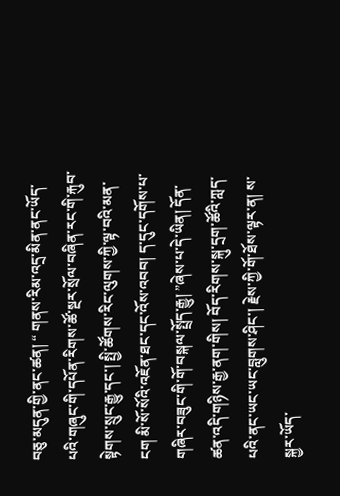བཅུ་མདུན་གྱི་ནང་ཚན། “ གནས་རིམ་འདྲ་མིན་ནང་ཡོད་པའི་གཞུང་གི་དཔོན་རིགས་ཚོ་སྔར་སྲོལ་བཞིན་རང་གི་རྐུབ་སྟེགས་སྲུང་རྒྱུ་དང་། སྤྱི་ཚོགས་རིང་ལུགས་ཀྱི་ལྟ་བའི་མན་ངག མི་སོ་སོའི་འཇོན་ཐང་དང་འོས་འབབ། ད་དུང་དགོས་པ་གཞིར་བཟུང་གི་གོ་བསྐལ་སྤྲོད་རྒྱུ། ”ཞེས་པ་དེ་ཡིན། དོན་ཚན་འདི་གཉིས་རྒྱ་ནག་གིས། བོད་རིགས་སྐུ་དྲག་ཚོའི་ཀླད་པའི་ནང་ཡང་ཡང་བླུགས་ཤིང་། རྗེས་ཀྱི་གོ་ཐོས་ལྟར་ན། ས་སྐྱར་ཡོད་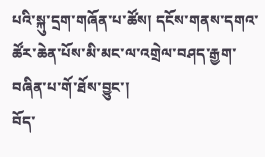པའི་སྐུ་དྲག་གཞོན་པ་ཚོས། དངོས་གནས་དགའ་ཚོར་ཆེན་པོས་མི་མང་ལ་འགྲེལ་བཤད་རྒྱག་བཞིན་པ་གོ་ཐོས་བྱུང་།
བོད་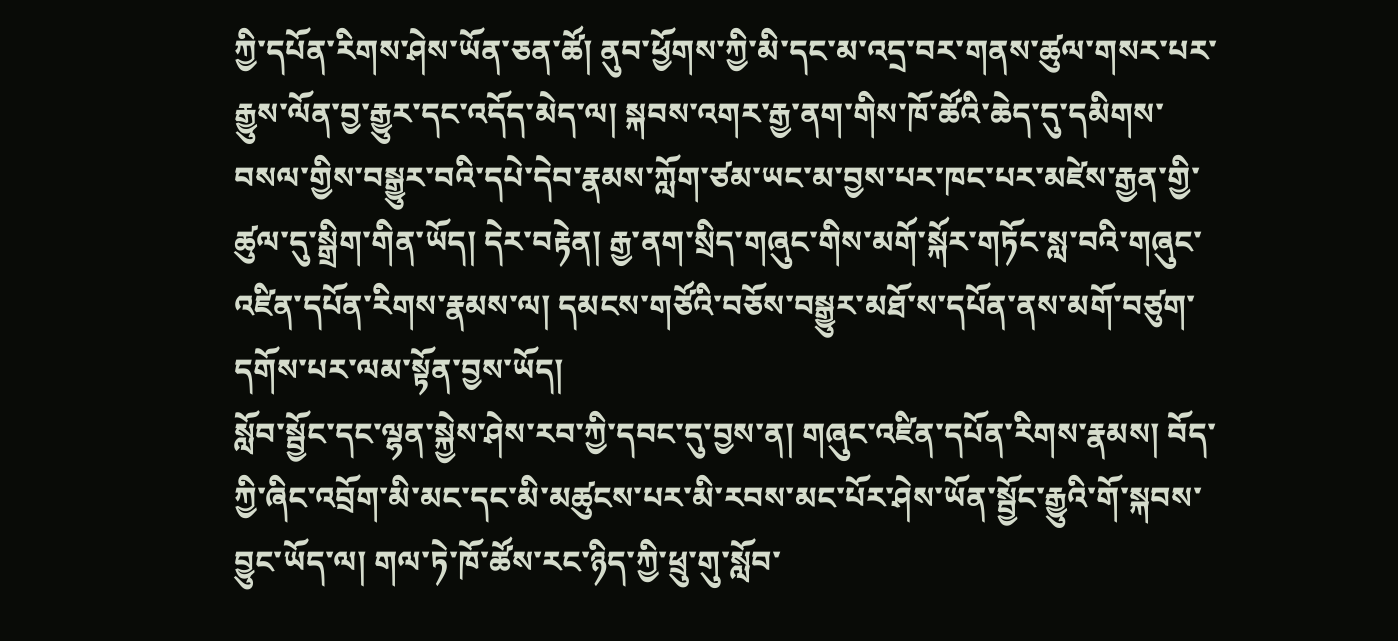ཀྱི་དཔོན་རིགས་ཤེས་ཡོན་ཅན་ཚོ། ནུབ་ཕྱོགས་ཀྱི་མི་དང་མ་འདྲ་བར་གནས་ཚུལ་གསར་པར་རྒྱུས་ལོན་བྱ་རྒྱུར་དང་འདོད་མེད་ལ། སྐབས་འགར་རྒྱ་ནག་གིས་ཁོ་ཚོའི་ཆེད་དུ་དམིགས་བསལ་གྱིས་བསྒྱུར་བའི་དཔེ་དེབ་རྣམས་ཀློག་ཙམ་ཡང་མ་བྱས་པར་ཁང་པར་མཛེས་རྒྱན་གྱི་ཚུལ་དུ་སྒྲིག་གིན་ཡོད། དེར་བརྟེན། རྒྱ་ནག་སྲིད་གཞུང་གིས་མགོ་སྐོར་གཏོང་སླ་བའི་གཞུང་འཛིན་དཔོན་རིགས་རྣམས་ལ། དམངས་གཙོའི་བཅོས་བསྒྱུར་མཐོ་ས་དཔོན་ནས་མགོ་བཙུག་དགོས་པར་ལམ་སྟོན་བྱས་ཡོད།
སློབ་སྦྱོང་དང་ལྷན་སྐྱེས་ཤེས་རབ་ཀྱི་དབང་དུ་བྱས་ན། གཞུང་འཛིན་དཔོན་རིགས་རྣམས། བོད་ཀྱི་ཞིང་འབྲོག་མི་མང་དང་མི་མཚུངས་པར་མི་རབས་མང་པོར་ཤེས་ཡོན་སྦྱོང་རྒྱུའི་གོ་སྐབས་བྱུང་ཡོད་ལ། གལ་ཏེ་ཁོ་ཚོས་རང་ཉིད་ཀྱི་ཕྲུ་གུ་སློབ་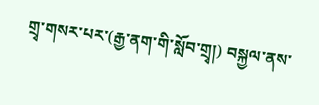གྲྭ་གསར་པར་(རྒྱ་ནག་གི་སློབ་གྲྭ།) བསྐྱལ་ནས་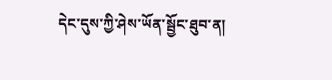དེང་དུས་ཀྱི་ཤེས་ཡོན་སྦྱོང་ཐུབ་ན།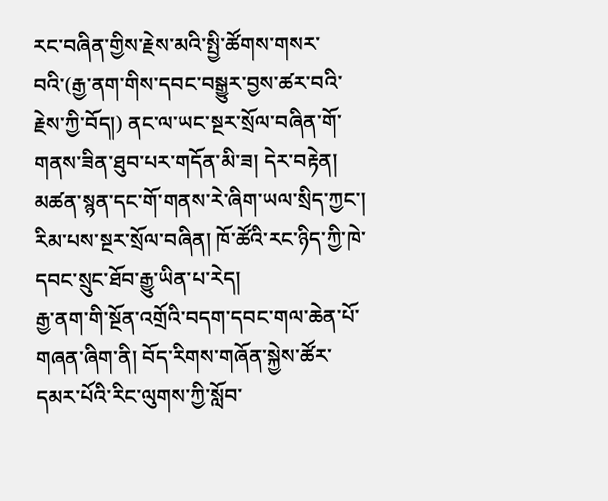རང་བཞིན་གྱིས་རྗེས་མའི་སྤྱི་ཚོགས་གསར་བའི་(རྒྱ་ནག་གིས་དབང་བསྒྱུར་བྱས་ཚར་བའི་རྗེས་ཀྱི་བོད།) ནང་ལ་ཡང་སྔར་སྲོལ་བཞིན་གོ་གནས་ཟིན་ཐུབ་པར་གདོན་མི་ཟ། དེར་བརྟེན། མཚན་སྙན་དང་གོ་གནས་རེ་ཞིག་ཡལ་སྲིད་ཀྱང་། རིམ་པས་སྔར་སྲོལ་བཞིན། ཁོ་ཚོའི་རང་ཉིད་ཀྱི་ཁེ་དབང་སྲུང་ཐོབ་རྒྱུ་ཡིན་པ་རེད།
རྒྱ་ནག་གི་སྔོན་འགྲོའི་བདག་དབང་གལ་ཆེན་པོ་གཞན་ཞིག་ནི། བོད་རིགས་གཞོན་སྐྱེས་ཚོར་དམར་པོའི་རིང་ལུགས་ཀྱི་སློབ་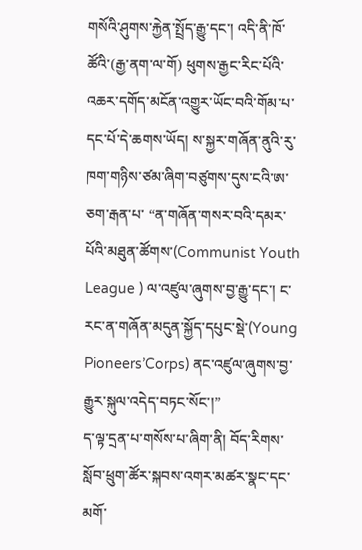གསོའི་ཤུགས་རྐྱེན་སྤྲོད་རྒྱུ་དང་། འདི་ནི་ཁོ་ཚོའི་(རྒྱ་ནག་ལ་གོ) ཕུགས་རྒྱང་རིང་པོའི་འཆར་དགོད་མངོན་འགྱུར་ཡོང་བའི་གོམ་པ་དང་པོ་དེ་ཆགས་ཡོད། ས་སྐྱར་གཞོན་ནུའི་རུ་ཁག་གཉིས་ཙམ་ཞིག་བཙུགས་དུས་ངའི་ཨ་ཅག་རྒན་པ་ “ན་གཞོན་གསར་བའི་དམར་པོའི་མཐུན་ཚོགས་(Communist Youth League ) ལ་འཛུལ་ཞུགས་བྱ་རྒྱུ་དང་། ང་རང་ན་གཞོན་མདུན་སྐྱོད་དཔུང་སྡེ་(Young Pioneers’Corps) ནང་འཛུལ་ཞུགས་བྱ་རྒྱུར་སྐུལ་འདེད་བཏང་སོང་།”
ད་ལྟ་དྲན་པ་གསོས་པ་ཞིག་ནི། བོད་རིགས་སློབ་ཕྲུག་ཚོར་སྐབས་འགར་མཚར་སྣང་དང་མགོ་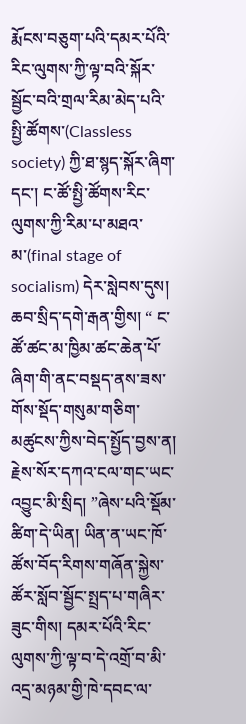རྨོངས་བཅུག་པའི་དམར་པོའི་རིང་ལུགས་ཀྱི་ལྟ་བའི་སྐོར་སྦྱོང་བའི་གྲལ་རིམ་མེད་པའི་སྤྱི་ཚོགས་(Classless society) ཀྱི་ཐ་སྙད་སྐོར་ཞིག་དང་། ང་ཚོ་སྤྱི་ཚོགས་རིང་ལུགས་ཀྱི་རིམ་པ་མཐའ་མ་(final stage of socialism) དེར་སླེབས་དུས། ཆབ་སྲིད་དགེ་རྒན་གྱིས། “ ང་ཚོ་ཚང་མ་ཁྱིམ་ཚང་ཆེན་པོ་ཞིག་གི་ནང་བསྡད་ནས་ཟས་གོས་སྡོད་གསུམ་གཅིག་མཚུངས་ཀྱིས་བེད་སྤྱོད་བྱས་ན། རྗེས་སོར་དཀའ་ངལ་གང་ཡང་འབྱུང་མི་སྲིད། ”ཞེས་པའི་སྡོམ་ཚིག་དེ་ཡིན། ཡིན་ན་ཡང་ཁོ་ཚོས་བོད་རིགས་གཞོན་སྐྱེས་ཚོར་སློབ་སྦྱོང་སྤྲད་པ་གཞིར་ཟུང་གིས། དམར་པོའི་རིང་ལུགས་ཀྱི་ལྟ་བ་དེ་འགྲོ་བ་མི་འདྲ་མཉམ་གྱི་ཁེ་དབང་ལ་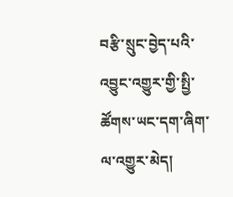བརྩི་སྲུང་བྱེད་པའི་འབྱུང་འགྱུར་གྱི་སྤྱི་ཚོགས་ཡང་དག་ཞིག་ལ་འགྱུར་མེད།